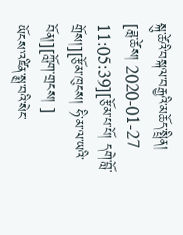སྐུ་ཚེའི་བསྐལ་བརྒྱའི་མཆོད་སྤྲིན།
[ཟླ་ཚེས། 2020-01-27 11:05:39][རྩོམ་པ་པོ། དགེ་བློ་གྲོས།][རྩོམ་ཁུངས། ཧི་མ་ལ་ཡའི་བོན།][ཀློག་གྲངས། ]
ཡོངས་འཛིན་སྨྲ་བའི་སེང་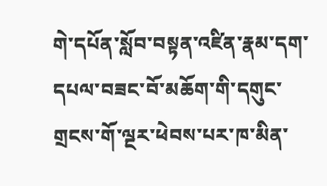གེ་དཔོན་སློབ་བསྟན་འཛིན་རྣམ་དག་དཔལ་བཟང་བོ་མཆོག་གི་དགུང་གྲངས་གོ་ལྔར་ཕེབས་པར་ཁ་མིན་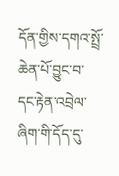དོན་གྱིས་དགའ་སྤྲོ་ཆེན་པོ་བྱུང་བ་དང་རྟེན་འབྲེལ་ཞིག་གི་དོད་དུ་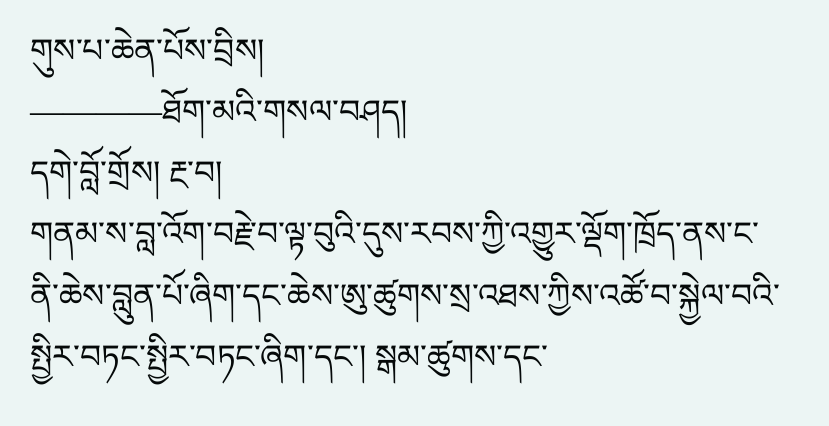གུས་པ་ཆེན་པོས་བྲིས།
————ཐོག་མའི་གསལ་བཤད།
དགེ་བློ་གྲོས། རྔ་བ།
གནམ་ས་བླ་འོག་བརྗེ་བ་ལྟ་བུའི་དུས་རབས་ཀྱི་འགྱུར་ལྡོག་ཁྲོད་ནས་ང་ནི་ཆེས་བླུན་པོ་ཞིག་དང་ཆེས་ཨུ་ཚུགས་སྲ་འཐས་ཀྱིས་འཚོ་བ་སྐྱེལ་བའི་སྤྱིར་བཏང་སྤྱིར་བཏང་ཞིག་དང་། སྒམ་ཚུགས་དང་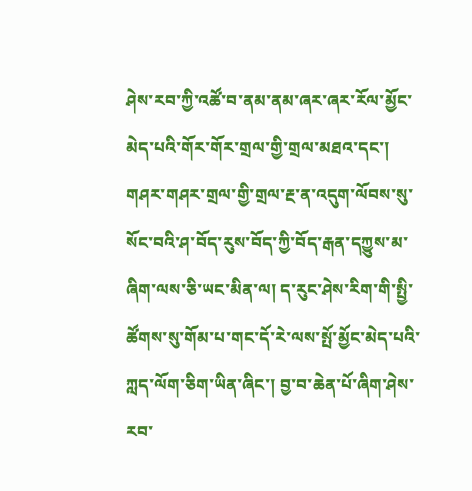ཤེས་རབ་ཀྱི་འཚོ་བ་ནམ་ནམ་ཞར་ཞར་རོལ་མྱོང་མེད་པའི་གོར་གོར་གྲལ་གྱི་གྲལ་མཐའ་དང་། གཤར་གཤར་གྲལ་གྱི་གྲལ་རྔ་ན་འདུག་ལོབས་སུ་སོང་བའི་ཤ་བོད་རུས་བོད་ཀྱི་བོད་རྒན་དཀྱུས་མ་ཞིག་ལས་ཅི་ཡང་མིན་ལ། ད་རུང་ཤེས་རིག་གི་སྤྱི་ཚོགས་སུ་གོམ་པ་གང་དོ་རེ་ལས་སྤོ་མྱོང་མེད་པའི་ཀླད་ལོག་ཅིག་ཡིན་ཞིང་། བྱ་བ་ཆེན་པོ་ཞིག་ཤེས་རབ་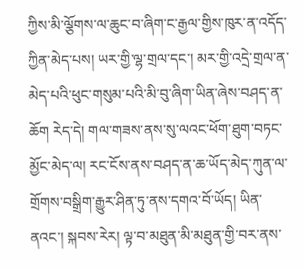ཀྱིས་མི་ལྕོགས་ལ་ཆུང་བ་ཞིག་ང་རྒྱལ་གྱིས་ཁུར་ན་འདོད་ཀྱིན་མེད་པས། ཡར་གྱི་ལྷ་གྲལ་དང་། མར་གྱི་འདྲེ་གྲལ་ན་མེད་པའི་ཕུང་གསུམ་པའི་མི་བུ་ཞིག་ཡིན་ཞེས་བཤད་ན་ཆོག རེད་དེ། གལ་གཟས་ནས་སུ་ལའང་ཕོག་ཐུག་བཏང་མྱོང་མེད་ལ། རང་ངོས་ནས་བཤད་ན་ཆ་ཡོད་མེད་ཀུན་ལ་གྲོགས་བསྒྲིག་རྒྱུར་ཤིན་ཏུ་ནས་དགའ་བོ་ཡོད། ཡིན་ནའང་། སྐབས་རེར། ལྟ་བ་མཐུན་མི་མཐུན་གྱི་བར་ནས་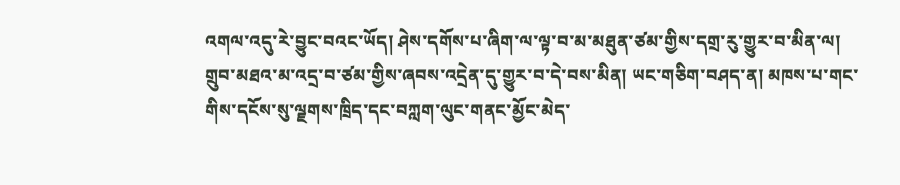འགལ་འདུ་རེ་བྱུང་བའང་ཡོད། ཤེས་དགོས་པ་ཞིག་ལ་ལྟ་བ་མ་མཐུན་ཙམ་གྱིས་དགྲ་རུ་གྱུར་བ་མིན་ལ། གྲུབ་མཐའ་མ་འདྲ་བ་ཙམ་གྱིས་ཞབས་འདྲེན་དུ་གྱུར་བ་དེ་བས་མིན། ཡང་གཅིག་བཤད་ན། མཁས་པ་གང་གིས་དངོས་སུ་ལྗགས་ཁྲིད་དང་བཀླག་ལུང་གནང་མྱོང་མེད་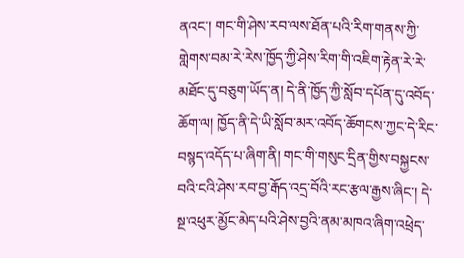ནའང་། གང་གི་ཤེས་རབ་ལས་ཐོན་པའི་རིག་གནས་ཀྱི་གླེགས་བམ་རེ་རེས་ཁྱོད་ཀྱི་ཤེས་རིག་གི་འཇིག་རྟེན་རེ་རེ་མཐོང་དུ་བཅུག་ཡོད་ན། དེ་ནི་ཁྱོད་ཀྱི་སློབ་དཔོན་དུ་འབོད་ཆོག་ལ། ཁྱོད་ནི་དེ་ཡི་སློབ་མར་འབོད་ཆོགངས་ཀྱང་དེ་རིང་བསྙད་འདོད་པ་ཞིག་ནི། གང་གི་གསུང་དྲིན་གྱིས་བསྐྱངས་བའི་ངའི་ཤེས་རབ་བྱ་རྒོད་འདྲ་བོའི་རང་རྩལ་རྒྱས་ཞིང་། དེ་སྔ་འཕུར་མྱོང་མེད་པའི་ཤེས་བྱའི་ནམ་མཁའ་ཞིག་འཕྲེད་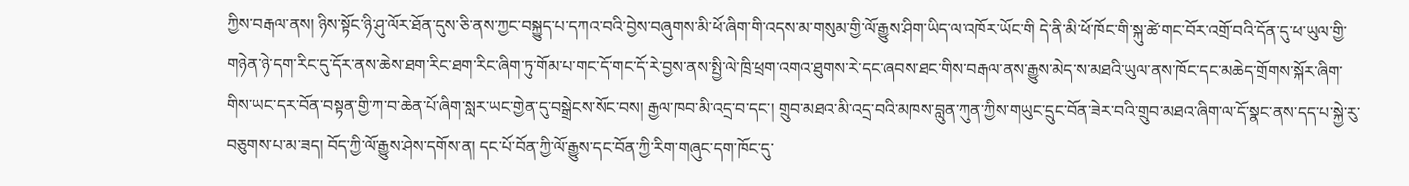ཀྱིས་བརྒལ་ནས། ཉིས་སྟོང་ཉི་ཤུ་ལོར་ཐོན་དུས་ཅི་ནས་ཀྱང་བསྐྱུད་པ་དཀའ་བའི་བྱེས་བཞུགས་མི་ཕོ་ཞིག་གི་འདས་མ་གསུམ་གྱི་ལོ་རྒྱུས་ཤིག་ཡིད་ལ་འཁོར་ཡོང་གི དེ་ནི་མི་ཕོ་ཁོང་གི་སྐུ་ཚེ་གང་བོར་འགྲོ་བའི་དོན་དུ་ཕ་ཡུལ་གྱི་གཉེན་ཉེ་དག་རིང་དུ་དོར་ནས་ཆེས་ཐག་རིང་ཐག་རིང་ཞིག་ཏུ་གོམ་པ་གང་དོ་གང་དོ་རེ་བྱས་ནས་སྤྱི་ལེ་ཁྲི་ཕྲག་འགའ་ཐུགས་རེ་དང་ཞབས་ཐང་གིས་བརྒལ་ནས་རྒྱུས་མེད་ས་མཐའི་ཡུལ་ནས་ཁོང་དང་མཆེད་གྲོགས་སྐོར་ཞིག་གིས་ཡང་དར་བོན་བསྟན་གྱི་ཀ་བ་ཆེན་པོ་ཞིག་སླར་ཡང་གྱེན་དུ་བསྒྲེངས་སོང་བས། རྒྱལ་ཁབ་མི་འདྲ་བ་དང་། གྲུབ་མཐའ་མི་འདྲ་བའི་མཁས་བླུན་ཀུན་ཀྱིས་གཡུང་དྲུང་བོན་ཟེར་བའི་གྲུབ་མཐའ་ཞིག་ལ་དོ་སྣང་ནས་དད་པ་སྐྱེ་རུ་བཅུགས་པ་མ་ཟད། བོད་ཀྱི་ལོ་རྒྱུས་ཤེས་དགོས་ན། དང་པོ་བོན་ཀྱི་ལོ་རྒྱུས་དང་བོན་ཀྱི་རིག་གཞུང་དག་ཁོང་དུ་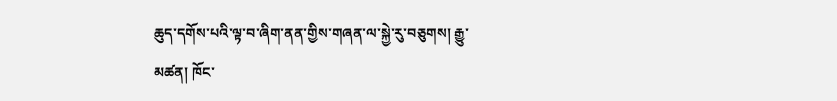ཆུད་དགོས་པའི་ལྟ་བ་ཞིག་ནན་གྱིས་གཞན་ལ་སྐྱེ་རུ་བཅུགས། རྒྱུ་མཚན། ཁོང་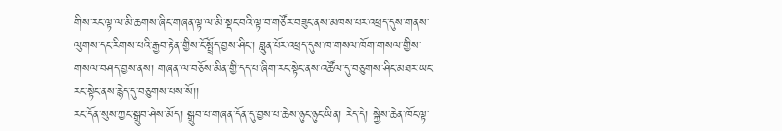གིས་རང་ལྟ་ལ་མི་ཆགས་ཞིང་གཞན་ལྟ་ལ་མི་སྡང་བའི་ལྟ་བ་གཙོར་བཟུང་ནས་མཁས་པར་འཕྲད་དུས་གནས་ལུགས་དང་རིགས་པའི་རྒྱབ་རྟེན་གྱིས་ངོ་སྤྲོད་བྱས་ཤིང་། བླུན་པོར་འཕྲད་དུས་ཁ་གསལ་ཁོག་གསལ་གྱིས་གསལ་བཤད་བྱས་ནས། གཞན་ལ་བཅོས་མིན་གྱི་དད་པ་ཞིག་རང་སྟེང་ནས་འཚོལ་དུ་བཅུགས་ཤིང་མཐར་ཡང་རང་སྟེང་ནས་རྙེད་དུ་བཅུགས་པས་སོ།།
རང་དོན་སུས་ཀྱང་སྒྲུབ་ཤེས་མོད། སྒྲུབ་པ་གཞན་དོན་དུ་བྱས་པ་ཆེས་ཉུང་ཉུང་ཡིན། རེད་དེ། སྐྱེས་ཆེན་ཁོང་ལྟ་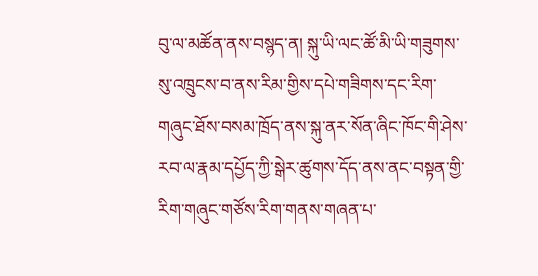བུ་ལ་མཚོན་ནས་བསྙད་ན། སྐུ་ཡི་ལང་ཚོ་མི་ཡི་གཟུགས་སུ་འཁྲུངས་བ་ནས་རིམ་གྱིས་དཔེ་གཟིགས་དང་རིག་གཞུང་ཐོས་བསམ་ཁྲོད་ནས་སྐུ་ནར་སོན་ཞིང་ཁོང་གི་ཤེས་རབ་ལ་རྣམ་དཔྱོད་ཀྱི་སྒེར་ཚུགས་དོད་ནས་ནང་བསྟན་གྱི་རིག་གཞུང་གཙོས་རིག་གནས་གཞན་པ་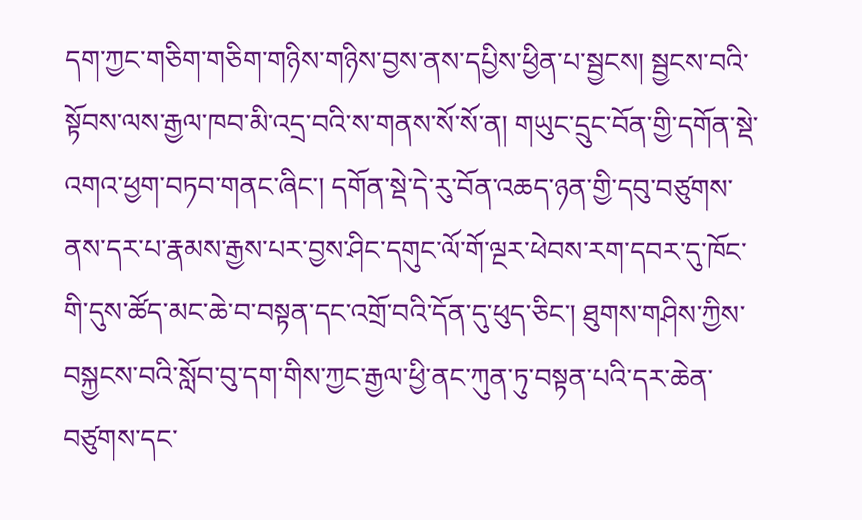དག་ཀྱང་གཅིག་གཅིག་གཉིས་གཉིས་བྱས་ནས་དཔྱིས་ཕྱིན་པ་སྦྱངས། སྦྱངས་བའི་སྟོབས་ལས་རྒྱལ་ཁབ་མི་འདྲ་བའི་ས་གནས་སོ་སོ་ན། གཡུང་དྲུང་བོན་གྱི་དགོན་སྡེ་འགའ་ཕྱག་བཏབ་གནང་ཞིང་། དགོན་སྡེ་དེ་རུ་བོན་འཆད་ཉན་གྱི་དབུ་བཙུགས་ནས་དར་པ་རྣམས་རྒྱས་པར་བྱས་ཤིང་དགུང་ལོ་གོ་ལྔར་ཕེབས་རག་དབར་དུ་ཁོང་གི་དུས་ཚོད་མང་ཆེ་བ་བསྟན་དང་འགྲོ་བའི་དོན་དུ་ཕུད་ཅིང་། ཐུགས་གཤིས་ཀྱིས་བསྐྱངས་བའི་སློབ་བུ་དག་གིས་ཀྱང་རྒྱལ་ཕྱི་ནང་ཀུན་ཏུ་བསྟན་པའི་དར་ཆེན་བཙུགས་དང་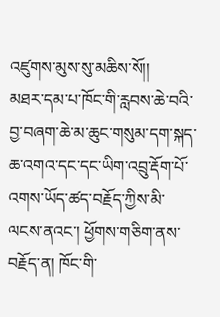འཛུགས་མུས་སུ་མཆིས་སོ།།
མཐར་དམ་པ་ཁོང་གི་རླབས་ཆེ་བའི་བྱ་བཞག་ཆེ་མ་ཆུང་གསུམ་དག་སྐད་ཆ་འགའ་དང་དང་ཡིག་འབྲུ་རྡོག་པོ་འགས་ཡོད་ཚད་བརྗོད་ཀྱིས་མི་ལངས་ནའང་། ཕྱོགས་གཅིག་ནས་བརྗོད་ན། ཁོང་གི་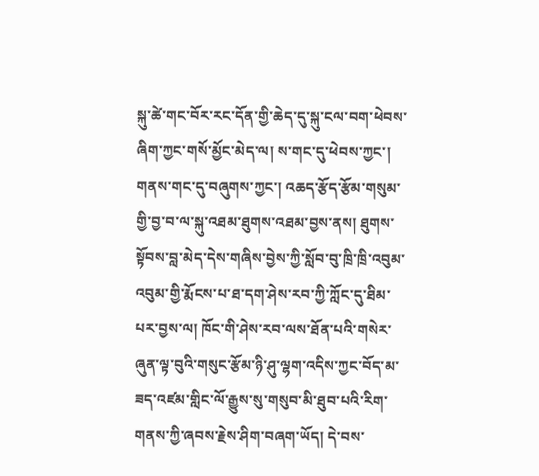སྐུ་ཚེ་གང་བོར་རང་དོན་གྱི་ཆེད་དུ་སྐུ་ངལ་བག་ཕེབས་ཞིག་ཀྱང་གསོ་མྱོང་མེད་ལ། ས་གང་དུ་ཕེབས་ཀྱང་། གནས་གང་དུ་བཞུགས་ཀྱང་། འཆད་རྩོད་རྩོམ་གསུམ་གྱི་བྱ་བ་ལ་སྐུ་འཐམ་ཐུགས་འཐམ་བྱས་ནས། ཐུགས་སྟོབས་བླ་མེད་དེས་གཞིས་བྱེས་ཀྱི་སློབ་བུ་ཁྲི་ཁྲི་འབུམ་འབུམ་གྱི་རྨོངས་པ་ཐ་དག་ཤེས་རབ་ཀྱི་ཀློང་དུ་ཐིམ་པར་བྱས་ལ། ཁོང་གི་ཤེས་རབ་ལས་ཐོན་པའི་གསེར་ཞུན་ལྟ་བུའི་གསུང་རྩོམ་ཉི་ཤུ་ལྷག་འདིས་ཀྱང་བོད་མ་ཟད་འཛམ་གླིང་ལོ་རྒྱུས་སུ་གསུབ་མི་ཐུབ་པའི་རིག་གནས་ཀྱི་ཞབས་རྗེས་ཤིག་བཞག་ཡོད། དེ་བས་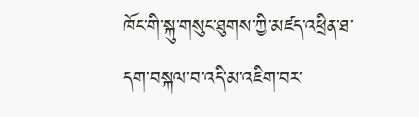ཁོང་གི་སྐུ་གསུང་ཐུགས་ཀྱི་མཛད་འཕྲིན་ཐ་དག་བསྐལ་བ་འདི་མ་འཇིག་བར་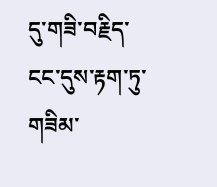དུ་གཟི་བརྗིད་ངང་དུས་རྟག་ཏུ་གཟིམ་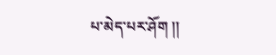པ་མེད་པར་ཤོག །།